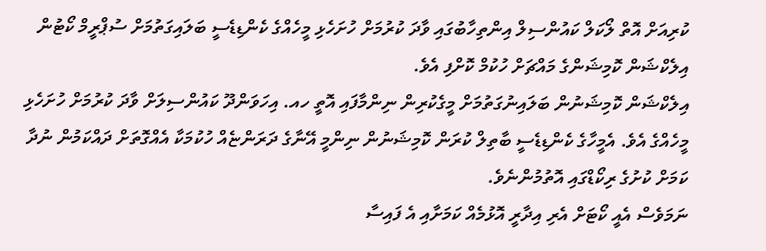ކުރިއަށް އޮތް ލޯކަލް ކައުންސިލް އިންތިހާބުގައި ވާދަ ކުރުމަށް ހުށަހެޅި މީހެއްގެ ކެންޑިޑެސީ ބަލައިގަތުމަށް ސުޕްރީމް ކޯޓުން އިލެކްޝަން ކޮމިޝަންގެ މައްޗަށް ހުކުމް ކޮށްފި އެވެ.
އިލެކްޝަން ކޮމިޝަނުން ބަލައިނުގަތުމަށް މީގެކުރިން ނިންމާފައި އޮތީ ހއ. އިހަވަންދޫ ކައުންސިލަށް ވާދަ ކުރުމަށް ހުށަހެޅި މީހެއްގެ އެވެ. އެމީހާގެ ކެންޑިޑެސީ ބާތިލް ކުރަން ކޮމިޝަނުން ނިންމީ އޭނާގެ ދަރަންޏެއް ހުކުމަކާ އެއްގޮތަށް ދައްކަމުން ނުދާ ކަމަށް ކުށުގެ ރިކޯޑްގައި އޮތުމުންނެވެ.
ނަމަވެސް އެއީ ކޯޓަށް އެރި އިދާރީ އޮޅުމެއް ކަމަށާއި އެ ފައިސާ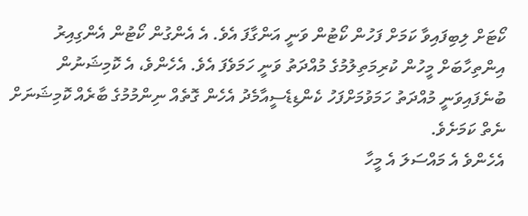ކޯޓަށް ލިބިފައިވާ ކަމަށް ފަހުން ކޯޓުން ވަނީ އަންގާފަ އެވެ. އެ އެންގުން ކޯޓުން އެންގިއިރު އިންތިހާބަށް މީހުން ކުރިމަތިލުމުގެ މުއްދަތު ވަނީ ހަމަވެފަ އެވެ. އެހެންވެ، އެ ކޮމިޝަނުން ބުނެފައިވަނީ މުއްދަތު ހަމަވުމަށްފަހު ކެންޑިޑެސީއާމެދު އެހެން ގޮތެއް ނިންމުމުގެ ބާރެއް ކޮމިޝަނަށް ނެތް ކަމަށެވެ.
އެހެންވެ އެ މައްސަލަ އެ މީހާ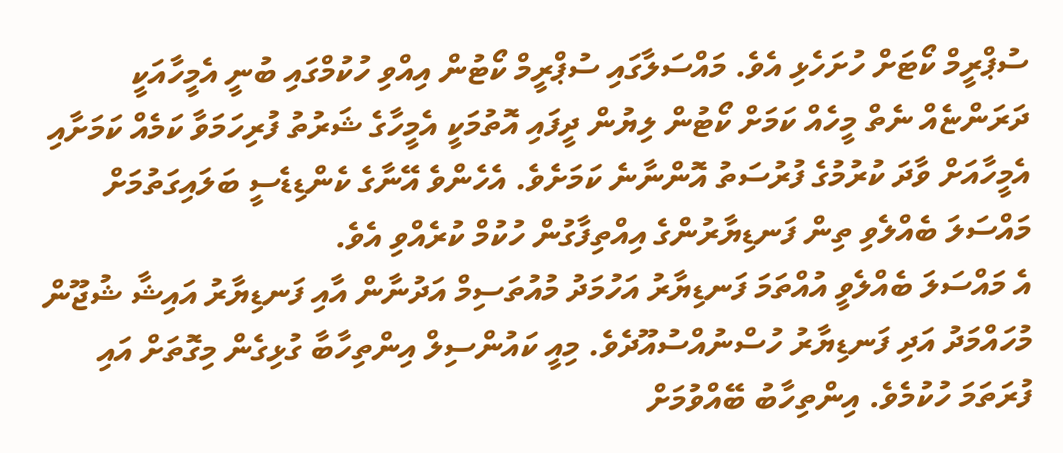ސުޕްރީމް ކޯޓަށް ހުށަހެޅި އެވެ. މައްސަލާގައި ސުޕްރީމް ކޯޓުން އިއްވި ހުކުމްގައި ބުނީ އެމީހާއަކީ ދަރަންޏެއް ނެތް މީހެއް ކަމަށް ކޯޓުން ލިޔުން ދީފައި އޮތުމަކީ އެމީހާގެ ޝަރުތު ފުރިހަމަވާ ކަމެއް ކަމަށާއި އެމީހާއަށް ވާދަ ކުރުމުގެ ފުރުސަތު އޮންނާނެ ކަމަށެވެ. އެހެންވެ އޭނާގެ ކެންޑިޑެސީ ބަލައިގަތުމަށް މައްސަލަ ބެއްލެވި ތިން ފަނޑިޔާރުންގެ އިއްތިފާގުން ހުކުމް ކުރެއްވި އެވެ.
އެ މައްސަލަ ބެއްލެވީ އުއްތަމަ ފަނޑިޔާރު އަހުމަދު މުއުތަސިމް އަދުނާން އާއި ފަނޑިޔާރު އައިޝާ ޝުޖޫން މުހައްމަދު އަދި ފަނޑިޔާރު ހުސްނުއްސުއޫދެވެ. މިއީ ކައުންސިލް އިންތިހާބާ ގުޅިގެން މިގޮތަށް އައި ފުރަތަމަ ހުކުމެވެ. އިންތިހާބު ބޭއްވުމަށް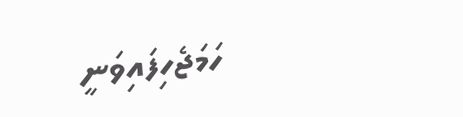ހަމަޖެހިފައިވަނީ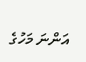އަންނަ މަހުގެ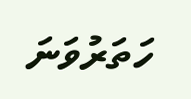ހަތަރުވަނަ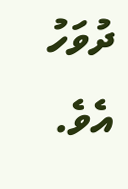ދުވަހު އެވެ.